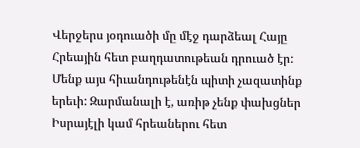Վերջերս յօդուածի մը մէջ դարձեալ Հայը Հրեային հետ բաղդատութեան դրուած էր: Մենք այս հիւանդութենէն պիտի չազատինք երեւի: Զարմանալի է, առիթ չենք փախցներ Իսրայէլի կամ հրեաներու հետ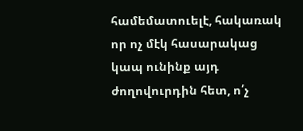համեմատուելէ, հակառակ որ ոչ մէկ հասարակաց կապ ունինք այդ ժողովուրդին հետ, ո՛չ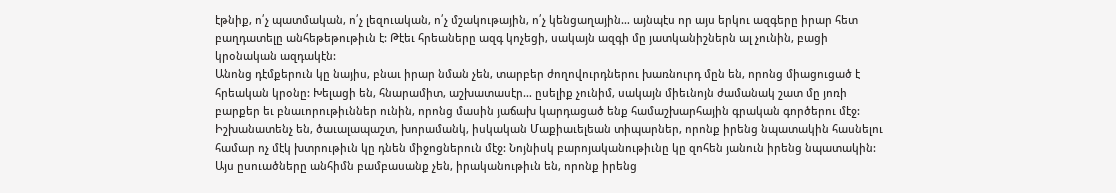էթնիք, ո՛չ պատմական, ո՛չ լեզուական, ո՛չ մշակութային, ո՛չ կենցաղային… այնպէս որ այս երկու ազգերը իրար հետ բաղդատելը անհեթեթութիւն է: Թէեւ հրեաները ազգ կոչեցի, սակայն ազգի մը յատկանիշներն ալ չունին, բացի կրօնական ազդակէն:
Անոնց դէմքերուն կը նայիս, բնաւ իրար նման չեն, տարբեր ժողովուրդներու խառնուրդ մըն են, որոնց միացուցած է հրեական կրօնը: Խելացի են, հնարամիտ, աշխատասէր… ըսելիք չունիմ, սակայն միեւնոյն ժամանակ շատ մը յոռի բարքեր եւ բնաւորութիւններ ունին, որոնց մասին յաճախ կարդացած ենք համաշխարհային գրական գործերու մէջ:
Իշխանատենչ են, ծաւալապաշտ, խորամանկ, իսկական Մաքիաւելեան տիպարներ, որոնք իրենց նպատակին հասնելու համար ոչ մէկ խտրութիւն կը դնեն միջոցներուն մէջ: Նոյնիսկ բարոյականութիւնը կը զոհեն յանուն իրենց նպատակին: Այս ըսուածները անհիմն բամբասանք չեն, իրականութիւն են, որոնք իրենց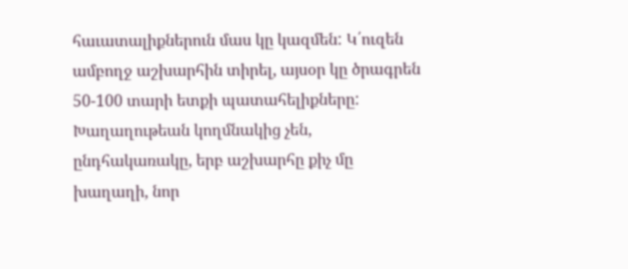հաւատալիքներուն մաս կը կազմեն: Կ՛ուզեն ամբողջ աշխարհին տիրել, այսօր կը ծրագրեն 50-100 տարի ետքի պատահելիքները: Խաղաղութեան կողմնակից չեն, ընդհակառակը, երբ աշխարհը քիչ մը խաղաղի, նոր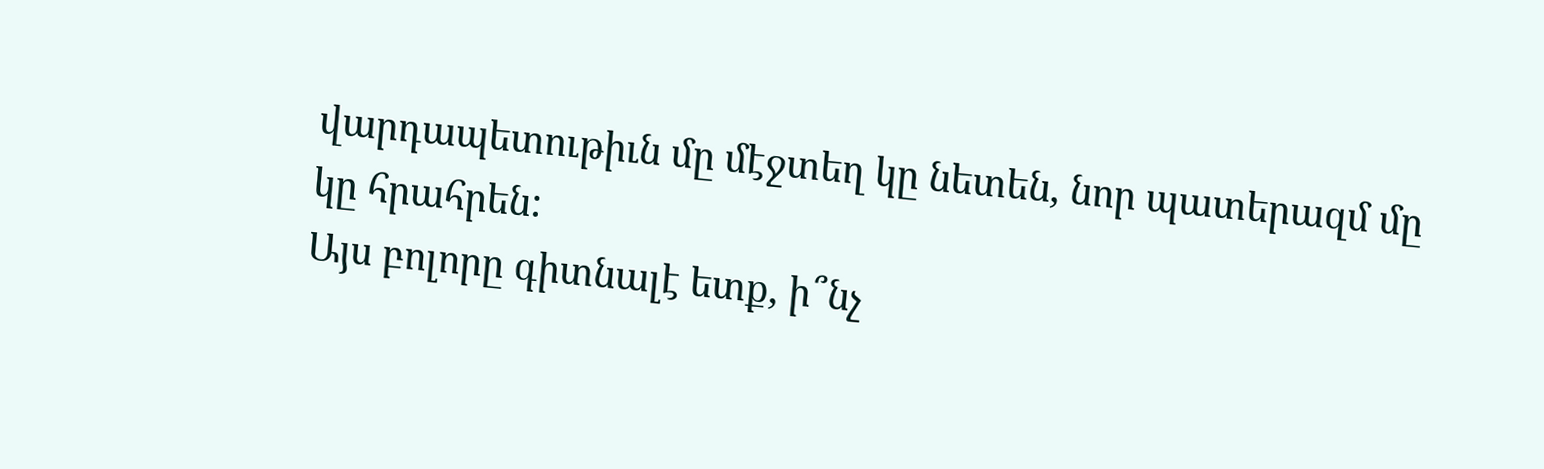վարդապետութիւն մը մէջտեղ կը նետեն, նոր պատերազմ մը կը հրահրեն:
Այս բոլորը գիտնալէ ետք, ի՞նչ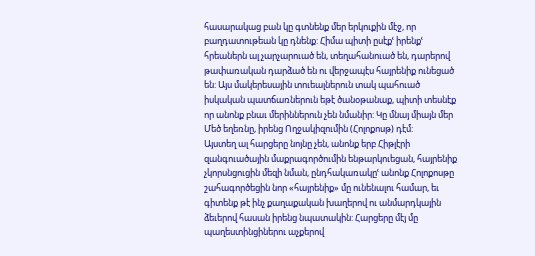հասարակաց բան կը գտնենք մեր երկուքին մէջ, որ բաղդատութեան կը դնենք: Հիմա պիտի ըսէքՙ իրենքՙ հրեաներն ալ չարչարուած են, տեղահանուած են, դարերով թափառական դարձած են ու վերջապէս հայրենիք ունեցած են: Այս մակերեսային տուեալներուն տակ պահուած իսկական պատճառներուն եթէ ծանօթանաք, պիտի տեսնէք որ անոնք բնաւ մերիններուն չեն նմանիր: Կը մնայ միայն մեր Մեծ եղեռնը, իրենց Ողջակիզումին (Հոլոքոսթ) դէմ:
Այստեղ ալ հարցերը նոյնը չեն, անոնք երբ Հիթլէրի զանգուածային մաքրագործումին ենթարկուեցան, հայրենիք չկորսնցուցին մեզի նման, ընդհակառակըՙ անոնք Հոլոքոսթը շահագործեցին նոր «հայրենիք» մը ունենալու համար, եւ գիտենք թէ ինչ քաղաքական խաղերով ու անմարդկային ձեւերով հասան իրենց նպատակին: Հարցերը մէյ մը պաղեստինցիներու աչքերով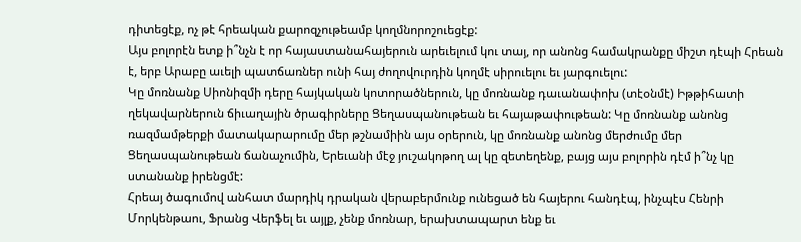դիտեցէք, ոչ թէ հրեական քարոզչութեամբ կողմնորոշուեցէք:
Այս բոլորէն ետք ի՞նչն է որ հայաստանահայերուն արեւելում կու տայ, որ անոնց համակրանքը միշտ դէպի Հրեան է, երբ Արաբը աւելի պատճառներ ունի հայ ժողովուրդին կողմէ սիրուելու եւ յարգուելու:
Կը մոռնանք Սիոնիզմի դերը հայկական կոտորածներուն, կը մոռնանք դաւանափոխ (տէօնմէ) Իթթիհատի ղեկավարներուն ճիւաղային ծրագիրները Ցեղասպանութեան եւ հայաթափութեան: Կը մոռնանք անոնց ռազմամթերքի մատակարարումը մեր թշնամիին այս օրերուն, կը մոռնանք անոնց մերժումը մեր Ցեղասպանութեան ճանաչումին, Երեւանի մէջ յուշակոթող ալ կը զետեղենք, բայց այս բոլորին դէմ ի՞նչ կը ստանանք իրենցմէ:
Հրեայ ծագումով անհատ մարդիկ դրական վերաբերմունք ունեցած են հայերու հանդէպ, ինչպէս Հենրի Մորկենթաու, Ֆրանց Վերֆել եւ այլք, չենք մոռնար, երախտապարտ ենք եւ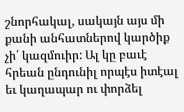շնորհակալ, սակայն այս մի քանի անհատներով կարծիք չի՛ կազմուիր: Ալ կը բաւէ հրեան ընդունիլ որպէս իտէալ եւ կաղապար ու փորձել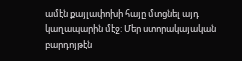ամէն քայլափոխի հայը մտցնել այդ կաղապարին մէջ: Մեր ստորակայական բարդոյթէն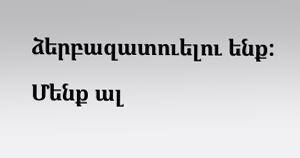ձերբազատուելու ենք: Մենք ալ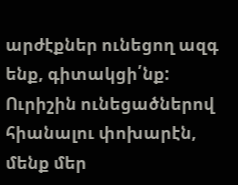արժէքներ ունեցող ազգ ենք, գիտակցի՛նք: Ուրիշին ունեցածներով հիանալու փոխարէն, մենք մեր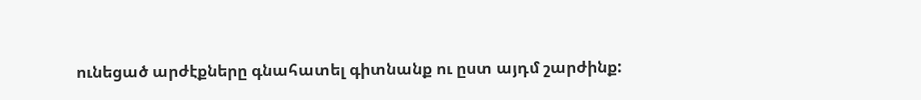ունեցած արժէքները գնահատել գիտնանք ու ըստ այդմ շարժինք: